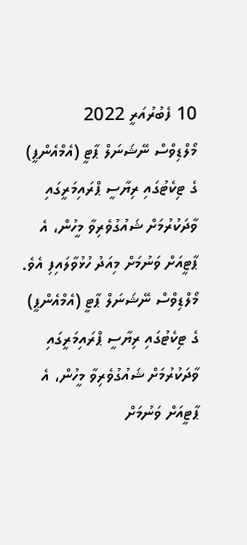10 ފެބުރުއަރީ 2022
މޯލްޑިވްސް ނޭޝަނަލް ޕާޓީ (އެމްއެންޕީ) ގެ ޓިކެޓުގައި ރިޔާސީ ޕްރައިމަރީގައި ވާދަކުރުމަށް ޝައުގުވެރިވާ މީހުން، އެ ޕާޓީއަށް ވަނުމަށް މިއަދު ހުޅުވާލައިފި އެވެ.
މޯލްޑިވްސް ނޭޝަނަލް ޕާޓީ (އެމްއެންޕީ) ގެ ޓިކެޓުގައި ރިޔާސީ ޕްރައިމަރީގައި ވާދަކުރުމަށް ޝައުގުވެރިވާ މީހުން، އެ ޕާޓީއަށް ވަނުމަށް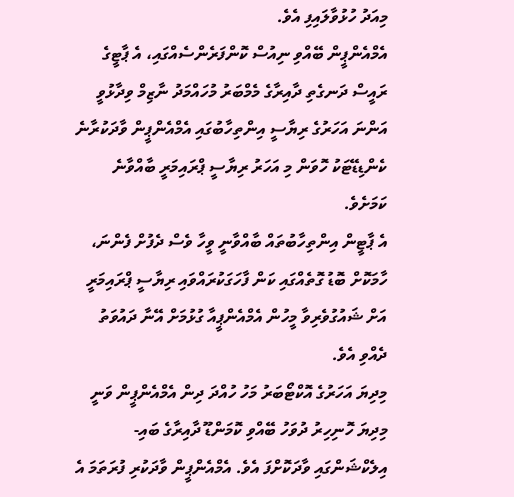މިއަދު ހުޅުވާލައިފި އެވެ.
އެމްއެންޕީން ބޭއްވި ނިއުސް ކޮންފަރެންސެއްގައި، އެ ޕާޓީގެ ރައީސް ދަނގެތި ދާއިރާގެ މެމްބަރު މުހައްމަދު ނާޒިމް ވިދާޅުވީ އަންނަ އަހަރުގެ ރިޔާސީ އިންތިހާބުގައި އެމްއެންޕީން ވާދަކުރާނެ ކެންޑިޑޭޓަކު ހޮވަން މި އަހަރު ރިޔާސީ ޕްރައިމަރީ ބާއްވާނެ ކަމަށެވެ.
އެ ޕާޓީން އިންތިހާބުތައް ބާއްވާނީ ވީހާ ވެސް ދެފުށް ފެންނަ، ހާމަކޮށް ބޮޑު ގޮތެއްގައި ކަން ފާހަގަކުރައްވައި ރިޔާސީ ޕްރައިމަރީ އަށް ޝައުގުވެރިވާ މީހުން އެމްއެންޕީއާ ގުޅުމަށް އޭނާ ދައުވަތު ދެއްވި އެވެ.
މިދިޔަ އަހަރުގެ އޮކްޓޯބަރު މަހު ހުއްދަ ދިން އެމްއެންޕީން ވަނީ މިދިޔަ ހޮނިހިރު ދުވަހު ބޭއްވި ކޮމަންޑޫ ދާއިރާގެ ބައި-އިލެކްޝަންގައި ވާދަކޮށްފަ އެވެ. އެމްއެންޕީން ވާދަކުރި ފުރަތަމަ އެ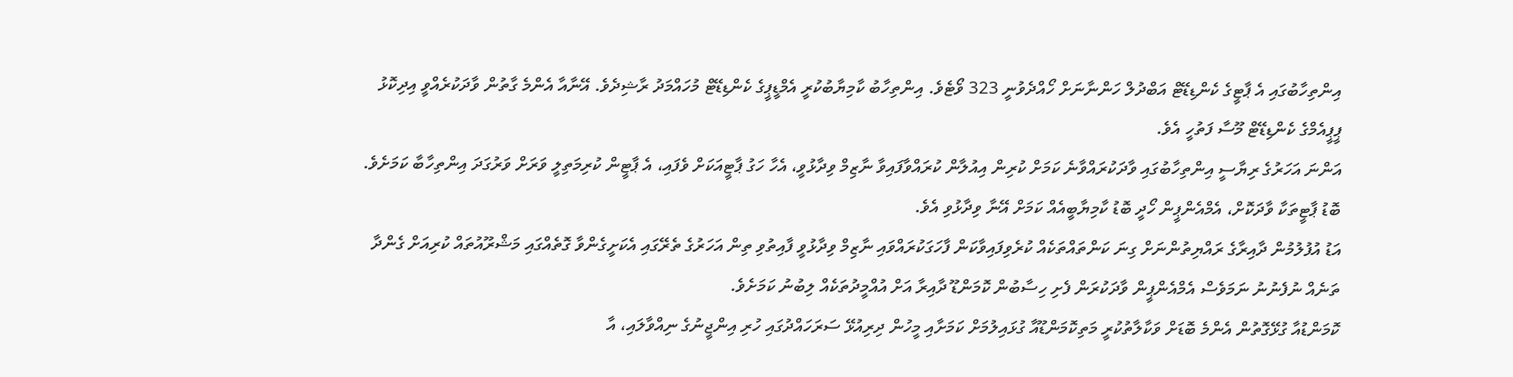އިންތިހާބުގައި އެ ޕާޓީގެ ކެންޑިޑޭޓް އަބްދުލް ހަންނާނަށް ހޯއްދެވުނީ 323 ވޯޓެވެ. އިންތިހާބު ކާމިޔާބުކުރީ އެމްޑީޕީގެ ކެންޑިޑޭޓް މުހައްމަދު ރާޝިދެވެ. އޭނާއާ އެންމެ ގާތުން ވާދަކުރެއްވީ އިދިކޮޅު ޕީޕީއެމްގެ ކެންޑިޑޭޓް މޫސާ ފަތުހީ އެވެ.
އަންނަ އަހަރުގެ ރިޔާސީ އިންތިހާބުގައި ވާދަކުރައްވާނެ ކަމަށް ކުރިން އިއުލާން ކުރައްވާފައިވާ ނާޒިމް ވިދާޅުވީ، އެހާ ހަގު ޕާޓީއަކަށް ވެފައި، އެ ޕާޓީން ކުރިމަތިލީ ވަރަށް ވަރުގަދަ އިންތިހާބާ ކަމަށެވެ. ބޮޑު ޕާޓީތަކާ ވާދަކޮށް، އެމްއެންޕީން ހޯދީ ބޮޑު ކާމިޔާބީއެއް ކަމަށް އޭނާ ވިދާޅުވި އެވެ.
އަޑު އުފުލުމުން ދާއިރާގެ ރައްޔިތުންނަށް ގިނަ ކަންތައްތަކެއް ކުރެވިފައިވާކަން ފާހަގަކުރައްވައި ނާޒިމް ވިދާޅުވީ ފާއިތުވި ތިން އަހަރުގެ ތެރޭގައި އެކަށީގެންވާ ގޮތެއްގައި މަޝްރޫއުތައް ކުރިއަށް ގެންދާ ތަނެއް ނުފެނުނު ނަމަވެސް އެމްއެންޕީން ވާދަކުރަން ފެށި ހިސާބުން ކޮމަންޑޫ ދާއިރާ އަށް އުއްމީދުތަކެއް ލިބުނު ކަމަށެވެ.
ކޮމަންޑުއާ ގުޅޭގޮތުން އެންމެ ބޮޑަށް ވަކާލާތުކުރީ މަތިކޮމަންޑޫއާ ގުޅައިލުމަށް ކަމަށާއި މީހުން ދިރިއުޅޭ ސަރަހައްދުގައި ހުރި އިންޖީނުގެ ނިއްވާލައި، އާ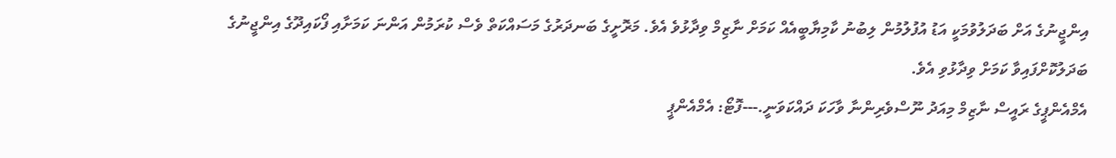އިންޖީނުގެ އަށް ބަދަލުވުމަކީ އަޑު އުފުލުމުން ލިބުނު ކާމިޔާބީއެއް ކަމަށް ނާޒިމް ވިދާޅުވެ އެވެ. މަރޮށީގެ ބަނދަރުގެ މަސައްކަތް ވެސް ކުރަމުން އަންނަ ކަމަށާއި ފޯކައިދޫގެ އިންޖީނުގެ ބަދަލުކޮށްފައިވާ ކަމަށް ވިދާޅުވި އެވެ.
އެމްއެންޕީގެ ރައީސް ނާޒިމް މިއަދު ނޫސްވެރިންނާ ވާހަކަ ދައްކަވަނީ.---ފޮޓޯ: އެމްއެންޕީ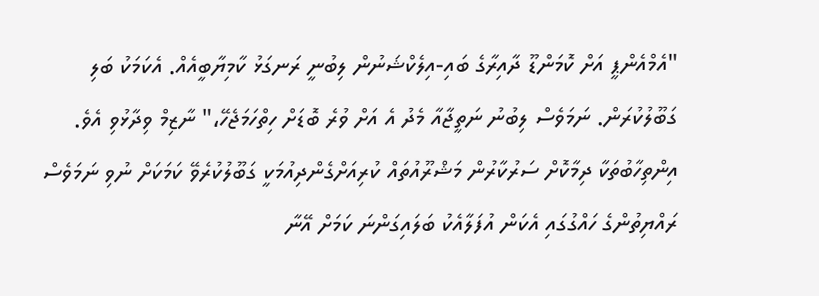"އެމްއެންޕީ އަށް ކޮމަންޑޫ ދާއިރާގެ ބައި-އިލެކްޝަނުން ލިބުނީ ރަނގަޅު ކާމިޔާބީއެއް. އެކަމަކު ބަލި ގަބޫލުކުރަން. ނަމަވެސް ލިބުނު ނަތީޖާއާ މެދު އެ އަށް ވުރެ ބޮޑަށް ހިތްހަމަޖެހޭ،" ނާޒިމް ވިދާޅުވި އެވެ.
އިންތިހާބުތަކާ ދިމާކޮށް ސަރުކާރުން މަޝްރޫއުތައް ކުރިއަށްގެންދިއުމަކީ ގަބޫލުކުރެވޭ ކަމަކަށް ނުވި ނަމަވެސް ރައްޔިތުންގެ ހައްގުގައި އެކަން އުފަލާއެކު ބަލައިގަންނަ ކަމަށް އޭނާ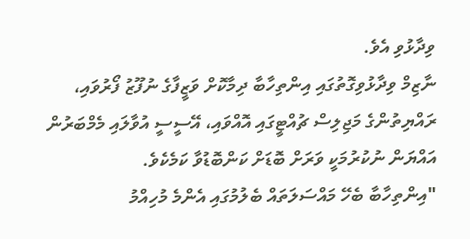ވިދާޅުވި އެވެ.
ނާޒިމް ވިދާޅުވިގޮތުގައި އިންތިހާބާ ދިމާކޮށް ވަޒީފާގެ ނުފޫޒު ފޯރުވައި، ރައްޔިތުންގެ މަޖިލިސް ޗުއްޓީގައި އޮއްވައި، އޭސީސީ އުވާލައި މެމްބަރުން އައްޔަން ނުކުރުމަކީ ވަރަށް ބޮޑަށް ކަންބޮޑުވާ ކަމެކެވެ.
"އިންތިހާބާ ބެހޭ މައްސަލަތައް ބެލުމުގައި އެންމެ މުހިއްމު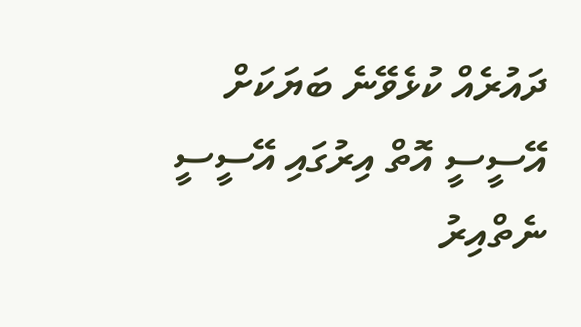ދައުރެއް ކުޅެވޭނެ ބަޔަކަށް އޭސީސީ އޮތް އިރުގައި އޭސީސީ ނެތްއިރު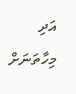އަދި މިހާތަނަށް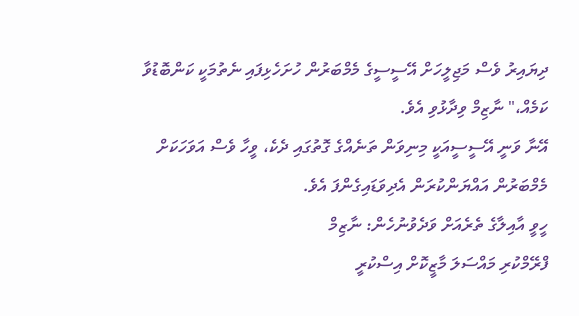ދިޔައިރު ވެސް މަޖިލީހަށް އޭސީސީގެ މެމްބަރުން ހުށަހެޅިފައި ނެތުމަކީ ކަންބޮޑުވާ ކަމެއް،" ނާޒިމް ވިދާޅުވި އެވެ.
އޭނާ ވަނީ އޭސީސީއަކީ މިނިވަން ތަނެއްގެ ގޮތުގައި ދެކެ، ވީހާ ވެސް އަވަހަކަށް މެމްބަރުން އައްޔަންކުރަން އެދިވަޑައިގެންފަ އެވެ.
ހީވީ އާއިލާގެ ތެރެއަށް ވަދެވުނުހެން: ނާޒިމް
ފްރޭމްކުރި މައްސަލަ މާޒީކޮށް އިސްކުރީ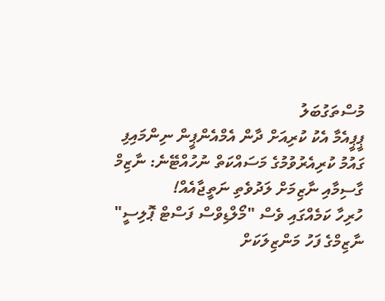މުސްތަގުބަލު
ޕީޕީއެމާ އެކު ކުރިއަށް ދާން އެމްއެންޕީން ނިންމައިފި
ގައުމު ކުރިއެރުވުމުގެ މަސައްކަތް ނުހުއްޓޭނެ: ނާޒިމް
ގާސިމާއި ނާޒިމަށް ލަދުވެތި ނަތީޖާއެއް!
ހުރިހާ ކަމެއްގައި ވެސް "މޯލްޑިވްސް ފަސްޓް ޕޮލިސީ"
ނާޒިމްގެ ފަހު މަންޒިލަކަށް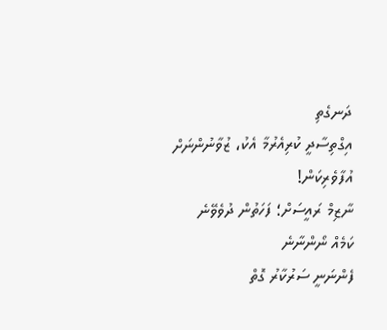ދަނގެތި
އިގްތިސާދީ ކުރިއެރުމާ އެކު، ޒުވާނުންނަށް އުފާވެރިކަން!
ނާޒިމް ރައީސަށް؛ ފަހަތުން ދުވެވޭނެ ކަމެއް ނޯންނާނެ
ފެންނަނީ ސަރުކާރު ގޮތް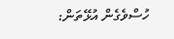ހުސްވެގެން އުޅޭތަން: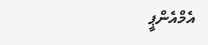އެމްއެންޕީ